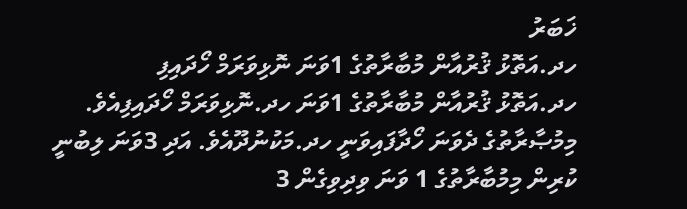ޚަބަރު
ހދ.އަތޮޅު ޤުރުއާން މުބާރާތުގެ 1ވަނަ ނޮޅިވަރަމް ހޯދައިފި
ހދ.އަތޮޅު ޤުރުއާން މުބާރާތުގެ 1ވަނަ ހދ.ނޮޅިވަރަމް ހޯދައިފިއެވެ.
މިމުޞާރާތުގެ ދެވަނަ ހޯދާފައިވަނީ ހދ.މަކުނުދޫއެވެ. އަދި 3ވަނަ ލިބުނީ ކުރިން މިމުބާރާތުގެ 1 ވަނަ ވިދިވިގެން 3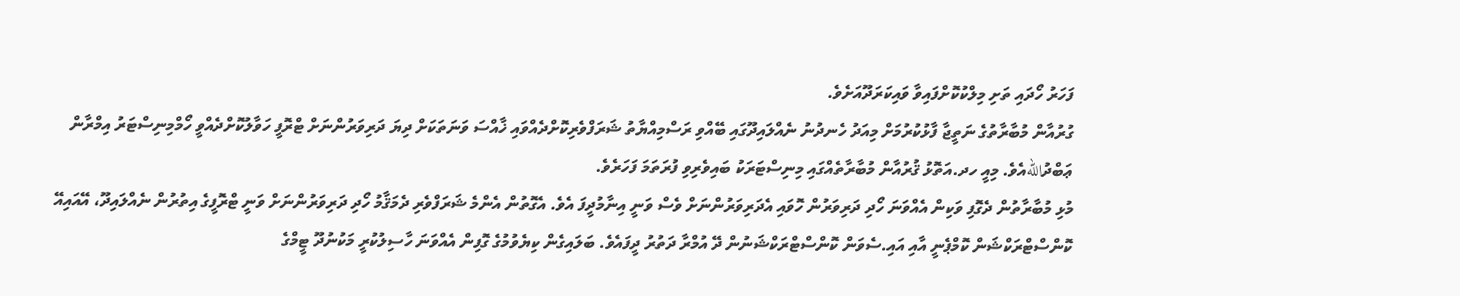ފަހަރު ހޯދައި ތަށި މިލްކުކޮށްފައިވާ ވައިކަރަދޫއަށެވެ.
ގުރުއާން މުބާރާތުގެ ނަތީޖާ ފާޅުކުރުމަށް މިއަދު ހެނދުނު ނެއްލައިދޫގައި ބޭއްވި ރަސްމިއްޔާތު ޝަރަފްވެރިކޮށްދެއްވައި ޚާއްސަ ވަނަތަކަށް ދިޔަ ދަރިވަރުންނަށް ޓްރޮފީ ހަވާލުކޮށްދެއްވީ ހޯމްމިނިސްޓަރު އިމްރާން ޢަބްދުاللهއެވެ. މިއީ ހދ.އަތޮޅު ޤުރުއާން މުބާރާތެއްގައި މިނިސްޓަރަކު ބައިވެރިވި ފުރަތަމަ ފަހަރެވެ.
މުޅި މުބާރާތުން ދެގޮފި ވަކިން އެއްވަނަ ހޯދި ދަރިވަރުން ހޮވައި އެދަރިވަރުންނަށް ވެސް ވަނީ އިނާމުދީފަ އެވެ. އެގޮތުން އެންމެ ޝަރަފްވެރި ދެމަޤާމު ހޯދި ދަރިވަރުންނަށް ވަނީ ޓްރޮފީގެ އިތުރުން ނެއްލައިދޫ، އޭއައިއޭ ކޮންސްޓްރަކްޝަން ކޮމްޕެނީ އާއި އައި.ސެވަން ކޮންސްޓްރަކްޝަނުން ދޭ އުމްރާ ދަތުރު ދީފައެވެ. ބަލައިގެން ކިޔެވުމުގެ ގޮފިން އެއްވަނަ ހާސިލުކުރީ މަކުނުދޫ ޓީމްގެ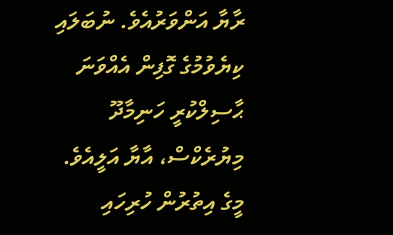ރާޔާ އަންވަރުއެވެ. ނުބަލައި ކިޔެވުމުގެ ގޮފިން އެއްވަނަ ޙާސިލްކުރީ ހަނިމާދޫ މިޔުރެކްސް، އާޔާ އަލީއެވެ.
މީގެ އިތުރުން ހުރިހައި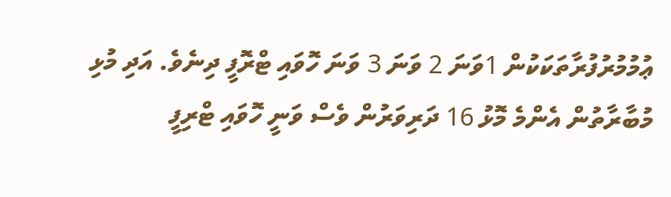ޢުމުމުރުފުރާތަކަކުން 1ވަނަ 2 ވަނަ 3 ވަނަ ހޮވައި ޓްރޮފީ ދިނެވެ. އަދި މުޅި މުބާރާތުން އެންމެ މޮޅު 16 ދަރިވަރުން ވެސް ވަނީ ހޮވައި ޓްރިފީ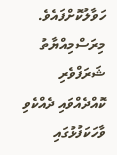ހަވާލުކޮށްފައެވެ.
މިރަސްމިއްޔާތު ޝަރަފްވެރި ކޮއްދެއްވައި ދެއްކެވި ވާހަކަފުޅުގައި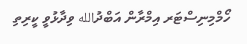ހޯމްމިނިސްޓަރ އިމްރާން އަބްދުالله ވިދާޅުވީ ކީރިތި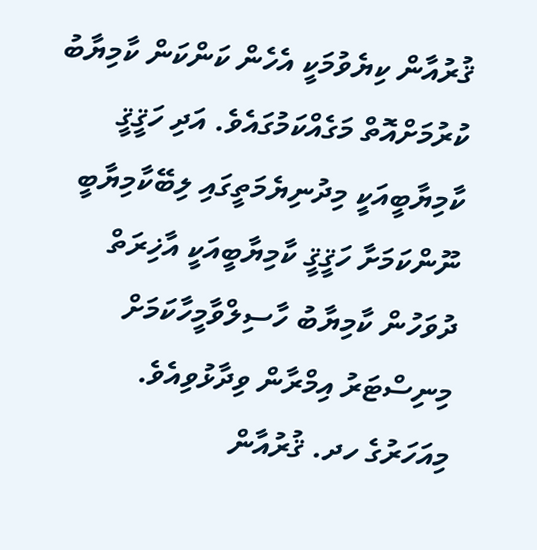ޤުރުއާން ކިޔެވުމަކީ އެހެން ކަންކަން ކާމިޔާބު ކުރުމަށްއޮތް މަގެއްކަމުގައެވެ. އަދި ހަޤީޤީ ކާމިޔާބީއަކީ މިދުނިޔެމަތީގައި ލިބޭކާމިޔާބީ ނޫންކަމަށާ ހަޤީޤީ ކާމިޔާބީއަކީ އާޚިރަތް ދުވަހުން ކާމިޔާބު ހާސިލްވާމީހާކަމަށް މިނިސްޓަރު އިމްރާން ވިދާޅުވިއެވެ.
މިއަހަރުގެ ހދ. ޤުރުއާން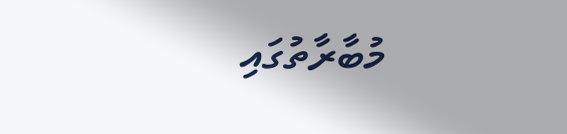މުބާރާތުގައި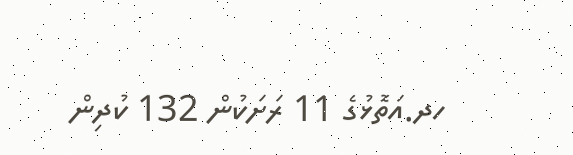ހދ.އަތޮޅުގެ 11 ރަށަކުން 132 ކުދިން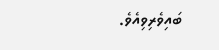ބައިވެރިވިއެވެ.